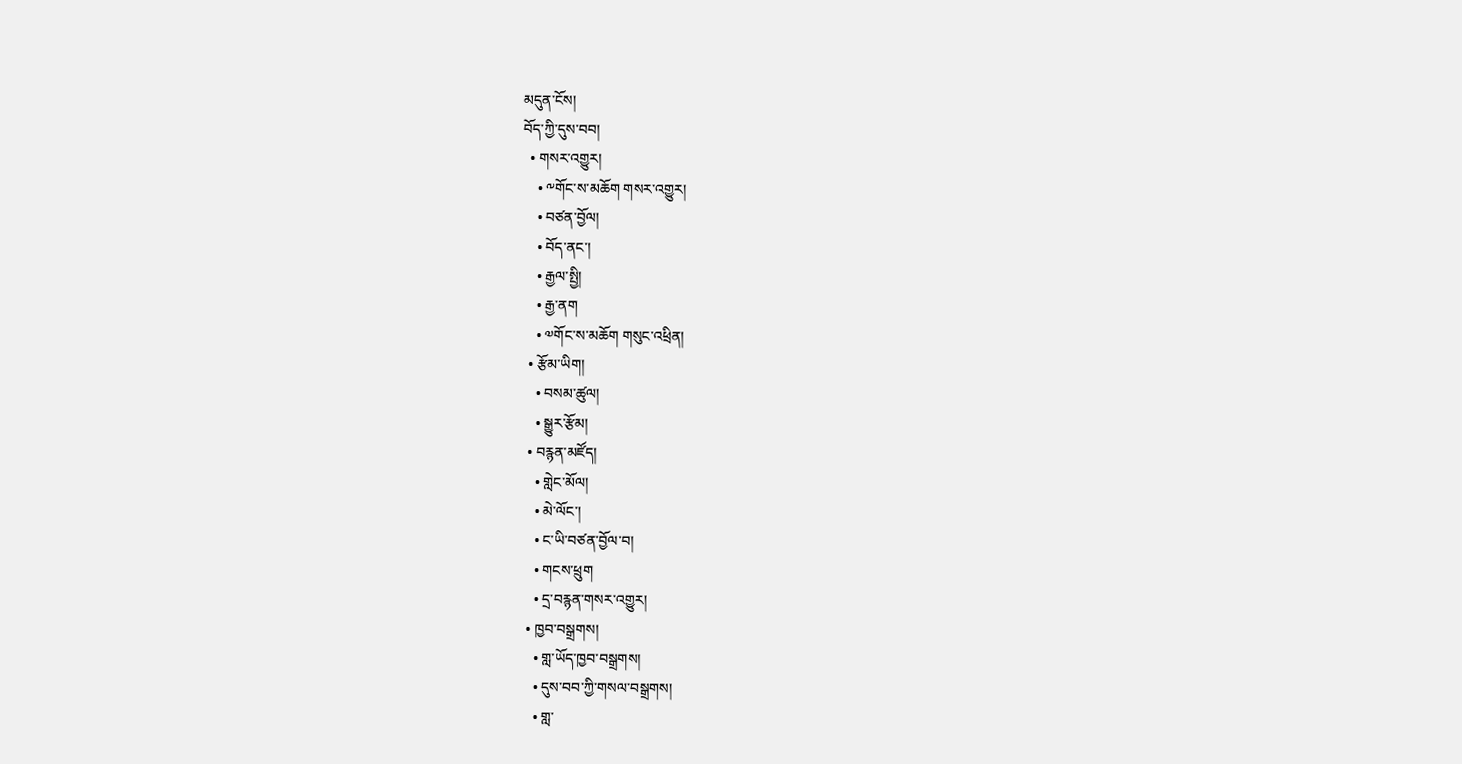མདུན་ངོས།
བོད་ཀྱི་དུས་བབ།
  • གསར་འགྱུར།
    • ༸གོང་ས་མཆོག གསར་འགྱུར།
    • བཙན་བྱོལ།
    • བོད་ནང་།
    • རྒྱལ་སྤྱི།
    • རྒྱ་ནག
    • ༧གོང་ས་མཆོག གསུང་འཕྲིན།
  • རྩོམ་ཡིག།
    • བསམ་ཚུལ།
    • སྒྱུར་རྩོམ།
  • བརྙན་མཛོད།
    • གླེང་མོལ།
    • མེ་ལོང་།
    • ང་ཡི་བཙན་བྱོལ་བ།
    • གངས་ཕྲུག
    • དྲ་བརྙན་གསར་འགྱུར།
  • ཁྱབ་བསྒྲགས།
    • གླ་ཡོད་ཁྱབ་བསྒྲགས།
    • དུས་བབ་ཀྱི་གསལ་བསྒྲགས།
    • གླ་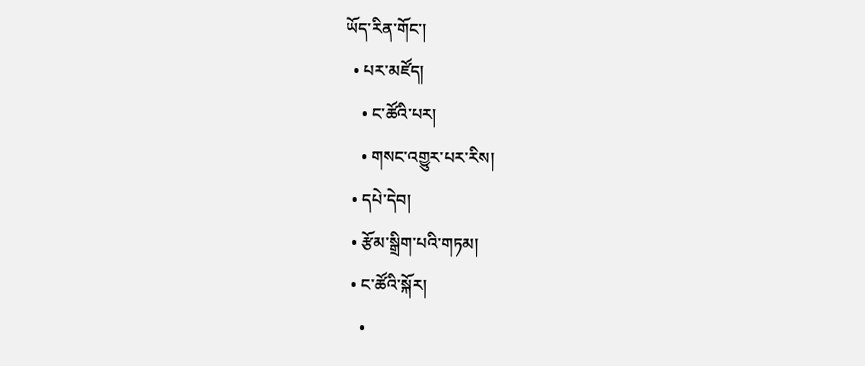ཡོད་རིན་གོང་།
  • པར་མཛོད།
    • ང་ཚོའི་པར།
    • གསང་འགྱུར་པར་རིས།
  • དཔེ་དེབ།
  • རྩོམ་སྒྲིག་པའི་གཏམ།
  • ང་ཚོའི་སྐོར།
    •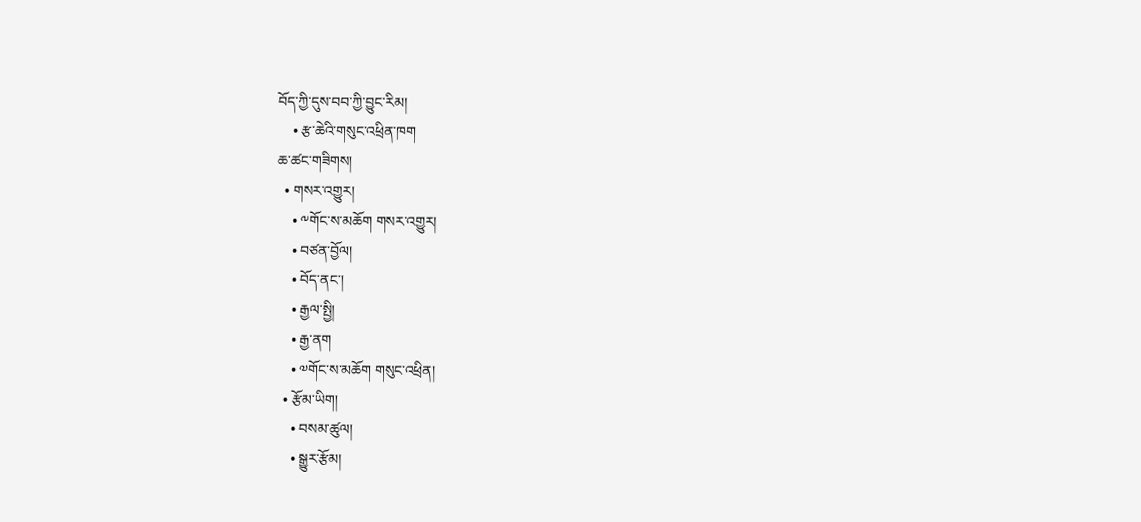བོད་ཀྱི་དུས་བབ་ཀྱི་བྱུང་རིམ།
    • རྩ་ཆེའི་གསུང་འཕྲིན་ཁག
ཆ་ཚང་གཟིགས།
  • གསར་འགྱུར།
    • ༸གོང་ས་མཆོག གསར་འགྱུར།
    • བཙན་བྱོལ།
    • བོད་ནང་།
    • རྒྱལ་སྤྱི།
    • རྒྱ་ནག
    • ༧གོང་ས་མཆོག གསུང་འཕྲིན།
  • རྩོམ་ཡིག།
    • བསམ་ཚུལ།
    • སྒྱུར་རྩོམ།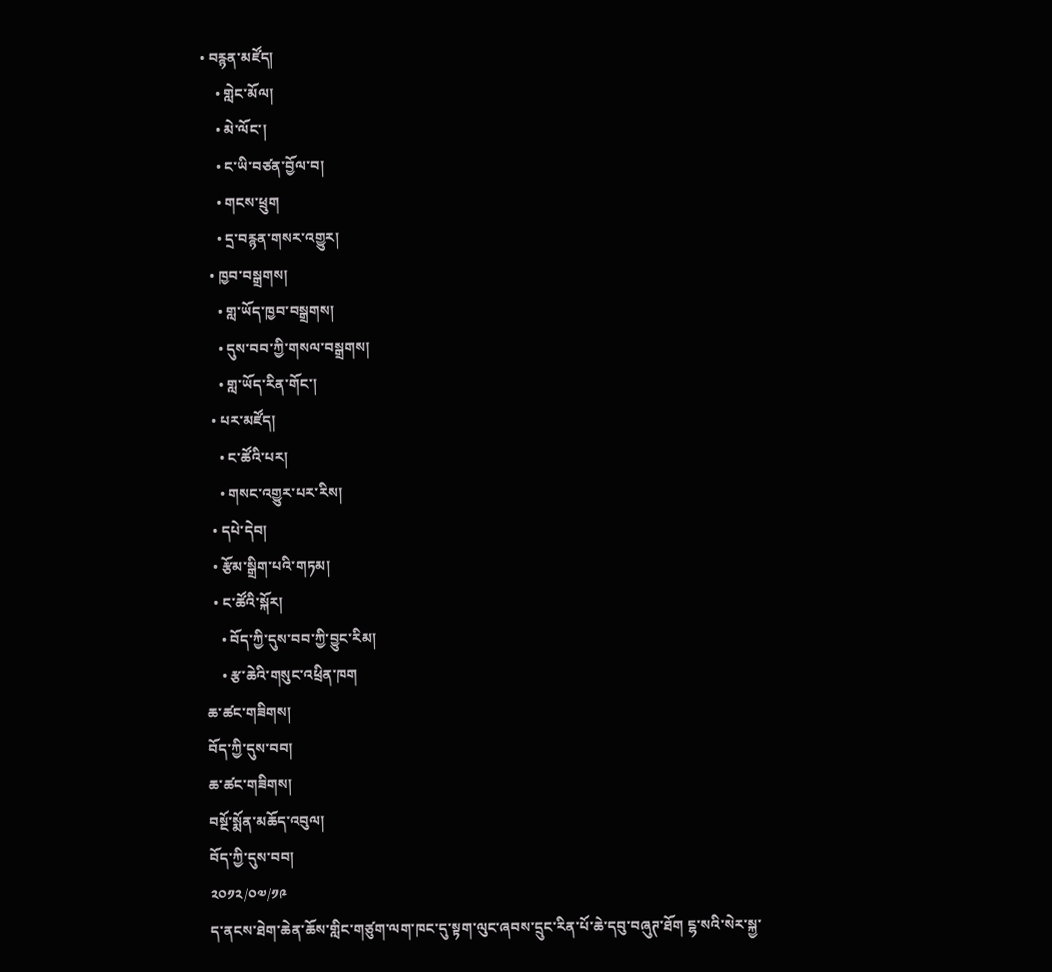• བརྙན་མཛོད།
    • གླེང་མོལ།
    • མེ་ལོང་།
    • ང་ཡི་བཙན་བྱོལ་བ།
    • གངས་ཕྲུག
    • དྲ་བརྙན་གསར་འགྱུར།
  • ཁྱབ་བསྒྲགས།
    • གླ་ཡོད་ཁྱབ་བསྒྲགས།
    • དུས་བབ་ཀྱི་གསལ་བསྒྲགས།
    • གླ་ཡོད་རིན་གོང་།
  • པར་མཛོད།
    • ང་ཚོའི་པར།
    • གསང་འགྱུར་པར་རིས།
  • དཔེ་དེབ།
  • རྩོམ་སྒྲིག་པའི་གཏམ།
  • ང་ཚོའི་སྐོར།
    • བོད་ཀྱི་དུས་བབ་ཀྱི་བྱུང་རིམ།
    • རྩ་ཆེའི་གསུང་འཕྲིན་ཁག
ཆ་ཚང་གཟིགས།
བོད་ཀྱི་དུས་བབ།
ཆ་ཚང་གཟིགས།
བསྔོ་སྨོན་མཆོད་འབུལ།
བོད་ཀྱི་དུས་བབ།
༢༠༡༢/༠༧/༡༩
ད་ནངས་ཐེག་ཆེན་ཆོས་གླིང་གཙུག་ལག་ཁང་དུ་སྟག་ལུང་ཞབས་དྲུང་རིན་པོ་ཆེ་དབུ་བཞུཊ་ཐོག ངྷ་སའི་སེར་སྐྱ་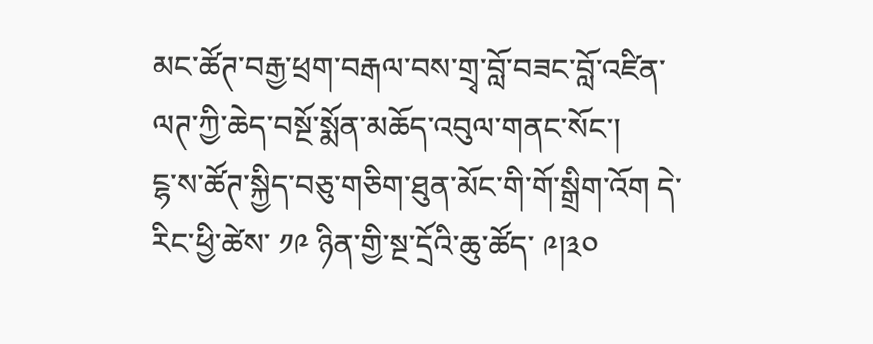མང་ཚོཊ་བརྒྱ་ཕྲག་བརྒལ་བས་གྲྭ་བློ་བཟང་བློ་འཛིན་ལཊ་ཀྱི་ཆེད་བསྔོ་སྨོན་མཆོད་འབུལ་གནང་སོང་།
ངྷ་ས་ཚོཊ་སྐྱིད་བཅུ་གཅིག་ཐུན་མོང་གི་གོ་སྒྲིག་འོག དེ་རིང་ཕྱི་ཚེས་ ༡༩ ཉིན་གྱི་སྔ་དྲོའི་ཆུ་ཚོད་ ༩།༣༠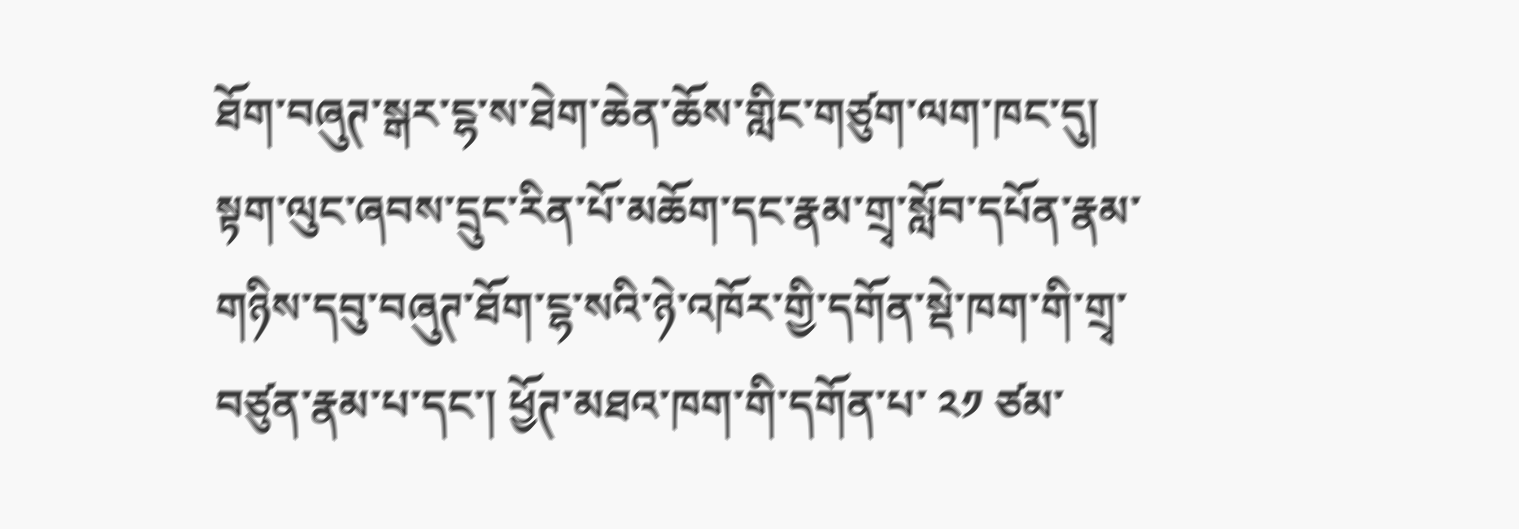ཐོག་བཞུཊ་སྒར་ངྷ་ས་ཐེག་ཆེན་ཆོས་གླིང་གཙུག་ལག་ཁང་དུ། སྟག་ལུང་ཞབས་དྲུང་རིན་པོ་མཆོག་དང་རྣམ་གྲྭ་སློབ་དཔོན་རྣམ་གཉིས་དབུ་བཞུཊ་ཐོག་ངྷ་སའི་ཉེ་འཁོར་གྱི་དགོན་སྡེ་ཁག་གི་གྲྭ་བཙུན་རྣམ་པ་དང་། ཕྱོཊ་མཐའ་ཁག་གི་དགོན་པ་ ༢༡ ཙམ་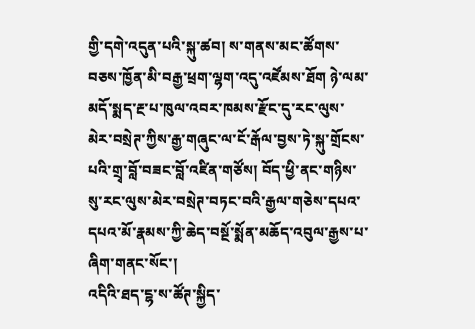གྱི་དགེ་འདུན་པའི་སྐུ་ཚབ། ས་གནས་མང་ཚོགས་བཅས་ཁྱོན་མི་བརྒྱ་ཕྲག་ལྷག་འདུ་འཛོམས་ཐོག ཉེ་ལམ་མདོ་སྨད་རྔ་པ་ཁུལ་འབར་ཁམས་རྫོང་དུ་རང་ལུས་མེར་བསྲེཊ་ཀྱིས་རྒྱ་གཞུང་ལ་ངོ་རྒོལ་བྱས་ཏེ་སྐུ་གྲོངས་པའི་གྲྭ་བློ་བཟང་བློ་འཛིན་གཙོས། བོད་ཕྱི་ནང་གཉིས་སུ་རང་ལུས་མེར་བསྲེཊ་བཏང་བའི་རྒྱལ་གཅེས་དཔའ་དཔའ་མོ་རྣམས་ཀྱི་ཆེད་བསྔོ་སྨོན་མཆོད་འབུལ་རྒྱས་པ་ཞིག་གནང་སོང་།
འདིའི་ཐད་ངྷ་ས་ཚོཊ་སྐྱིད་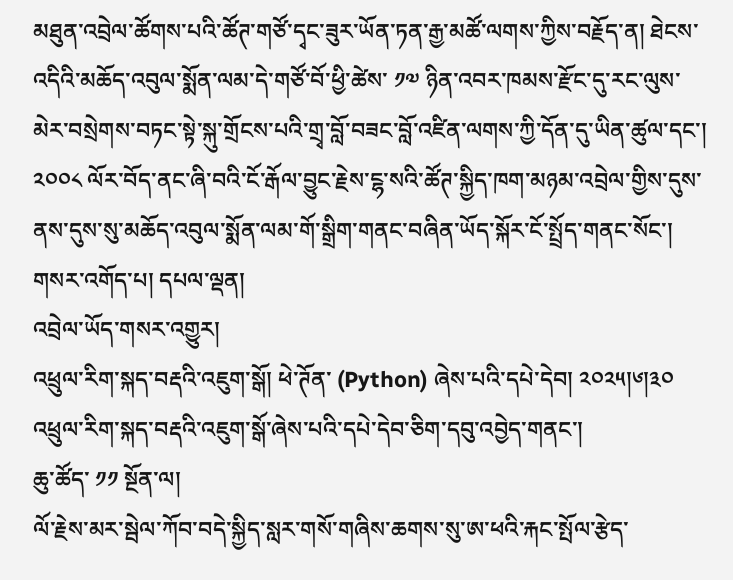མཐུན་འབྲེལ་ཚོགས་པའི་ཚོཊ་གཙོ་དྭང་ཟུར་ཡོན་ཏན་རྒྱ་མཚོ་ལགས་ཀྱིས་བརྗོད་ན། ཐེངས་འདིའི་མཆོད་འབུལ་སྨོན་ལམ་དེ་གཙོ་བོ་ཕྱི་ཚེས་ ༡༧ ཉིན་འབར་ཁམས་རྫོང་དུ་རང་ལུས་མེར་བསྲེགས་བཏང་སྟེ་སྐུ་གྲོངས་པའི་གྲྭ་བློ་བཟང་བློ་འཛིན་ལགས་ཀྱི་དོན་དུ་ཡིན་ཚུལ་དང་། ༢༠༠༨ ལོར་བོད་ནང་ཞི་བའི་ངོ་རྒོལ་བྱུང་རྗེས་ངྷ་སའི་ཚོཊ་སྐྱིད་ཁག་མཉམ་འབྲེལ་གྱིས་དུས་ནས་དུས་སུ་མཆོད་འབུལ་སྨོན་ལམ་གོ་སྒྲིག་གནང་བཞིན་ཡོད་སྐོར་ངོ་སྤྲོད་གནང་སོང་།
གསར་འགོད་པ། དཔལ་ལྡན།
འབྲེལ་ཡོད་གསར་འགྱུར།
འཕྲུལ་རིག་སྐད་བརྡའི་འཇུག་སྒོ། ཕེ་ཊོན་ (Python) ཞེས་པའི་དཔེ་དེབ། ༢༠༢༥།༦།༣༠
འཕྲུལ་རིག་སྐད་བརྡའི་འཇུག་སྒོ་ཞེས་པའི་དཔེ་དེབ་ཅིག་དབུ་འབྱེད་གནང་།
ཆུ་ཚོད་ ༡༡ སྔོན་ལ།
ལོ་རྗེས་མར་སྦེལ་ཀོབ་བདེ་སྐྱིད་སླར་གསོ་གཞིས་ཆགས་སུ་ཨ་ཕའི་རྐང་སྤོལ་རྩེད་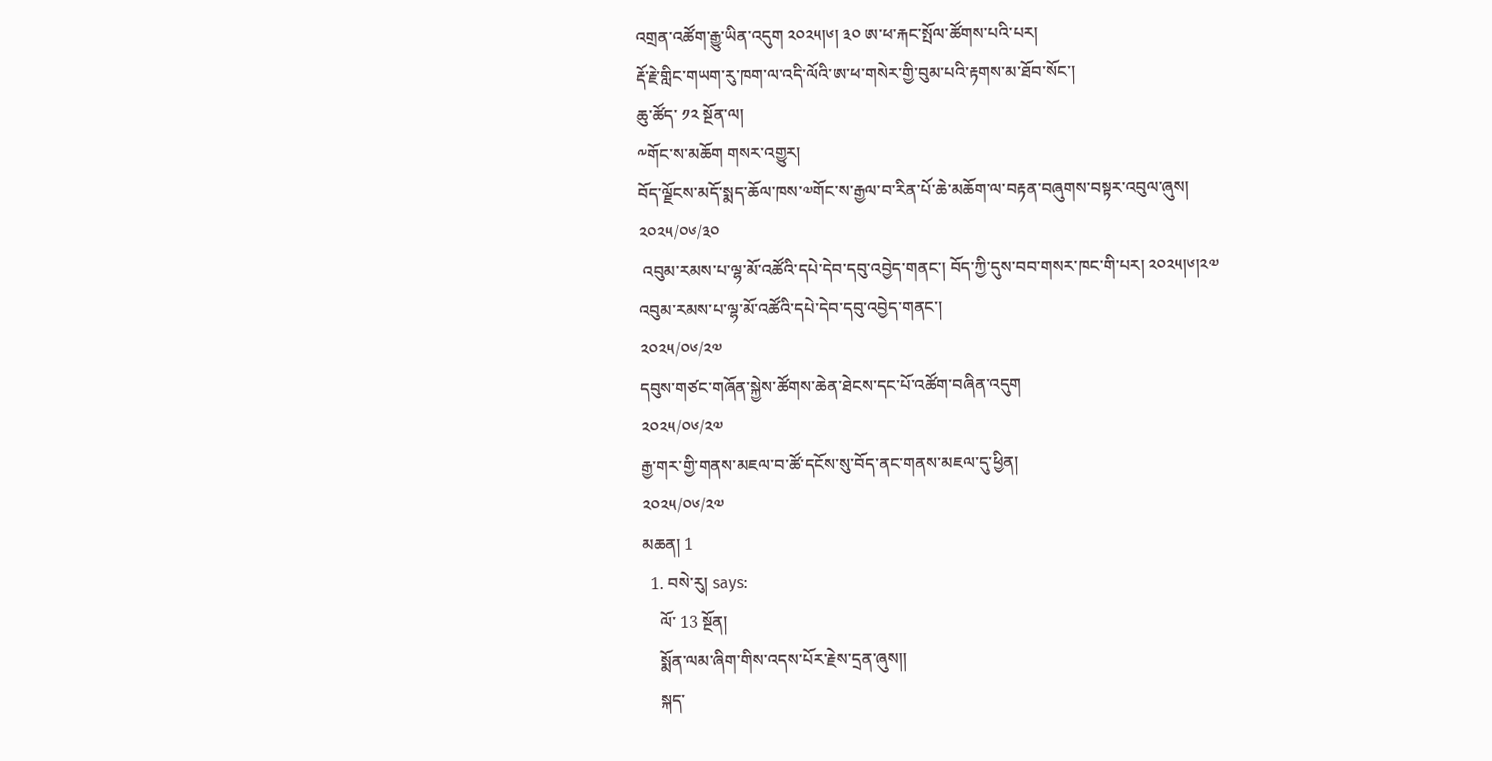འགྲན་འཚོག་རྒྱུ་ཡིན་འདུག ༢༠༢༥།༦། ༣༠ ཨ་ཕ་རྐང་སྤོལ་ཚོགས་པའི་པར།
རྡོ་རྗེ་གླིང་གཡག་རུ་ཁག་ལ་འདི་ལོའི་ཨ་ཕ་གསེར་གྱི་བུམ་པའི་རྟགས་མ་ཐོབ་སོང་།
ཆུ་ཚོད་ ༡༢ སྔོན་ལ།
༸གོང་ས་མཆོག གསར་འགྱུར།
བོད་ལྗོངས་མདོ་སྨད་ཆོལ་ཁས་༧གོང་ས་རྒྱལ་བ་རིན་པོ་ཆེ་མཆོག་ལ་བརྟན་བཞུགས་བསྟར་འབུལ་ཞུས།
༢༠༢༥/༠༦/༣༠
 འབུམ་རམས་པ་ལྷ་མོ་འཚོའི་དཔེ་དེབ་དབུ་འབྱེད་གནང་། བོད་ཀྱི་དུས་བབ་གསར་ཁང་གི་པར། ༢༠༢༥།༦།༢༧
འབུམ་རམས་པ་ལྷ་མོ་འཚོའི་དཔེ་དེབ་དབུ་འབྱེད་གནང་།
༢༠༢༥/༠༦/༢༧
དབུས་གཙང་གཞོན་སྐྱེས་ཚོགས་ཆེན་ཐེངས་དང་པོ་འཚོག་བཞིན་འདུག
༢༠༢༥/༠༦/༢༧
རྒྱ་གར་གྱི་གནས་མཇལ་བ་ཚོ་དངོས་སུ་བོད་ནང་གནས་མཇལ་དུ་ཕྱིན།
༢༠༢༥/༠༦/༢༧
མཆན། 1
  1. བསེ་རུ། says:
    ལོ་ 13 སྔོན།
    སྨོན་ལམ་ཞིག་གིས་འདས་པོར་རྗེས་དྲན་ཞུས།།
    སྐད་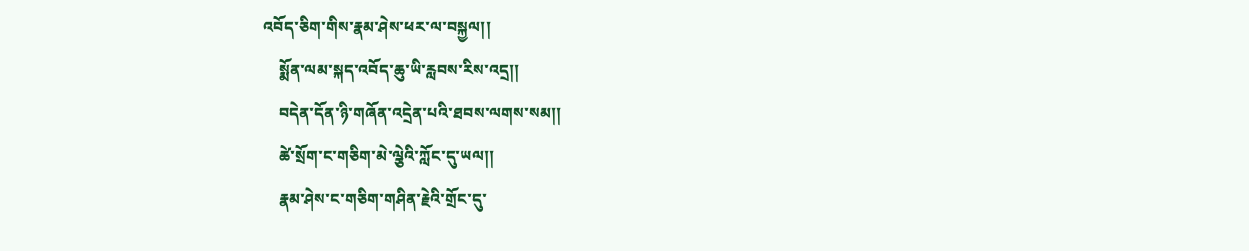འབོད་ཅིག་གིས་རྣམ་ཤེས་ཕར་ལ་བསྐྱལ།།
    སྨོན་ལམ་སྐད་འབོད་ཆུ་ཡི་རླབས་རིས་འདྲ།།
    བདེན་དོན་ཉི་གཞོན་འདྲེན་པའི་ཐབས་ལགས་སམ།།
    ཚེ་སྲོག་ང་གཅིག་མེ་ལྕེའི་ཀློང་དུ་ཡལ།།
    རྣམ་ཤེས་ང་གཅིག་གཤིན་རྗེའི་གྲོང་དུ་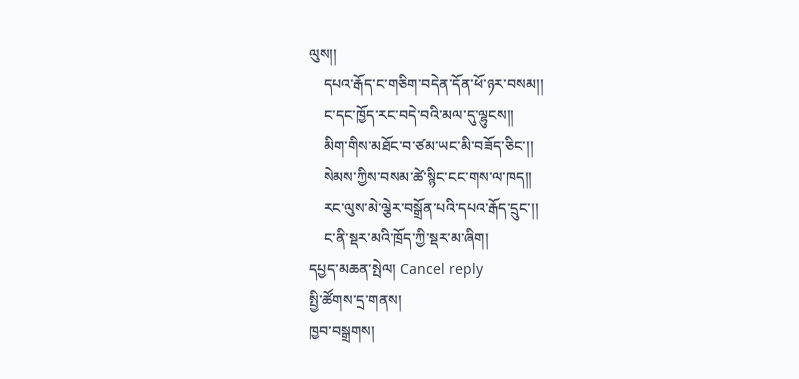ལུས།།
    དཔའ་རྒོད་ང་གཅིག་བདེན་དོན་ཕོ་ཉར་བསམ།།
    ང་དང་ཁྱོད་རང་བདེ་བའི་མལ་དུ་ལྷུངས།།
    མིག་གིས་མཐོང་བ་ཙམ་ཡང་མི་བཟོད་ཅིང་།།
    སེམས་ཀྱིས་བསམ་ཚེ་སྙིང་ངང་གས་ལ་ཁད།།
    རང་ལུས་མེ་ལྕེར་བསྒྲོན་པའི་དཔའ་རྒོད་དྲུང་།།
    ང་ནི་སྡར་མའི་ཁྲོད་ཀྱི་སྡར་མ་ཞིག།
དཔྱད་མཆན་སྤེལ། Cancel reply
སྤྱི་ཚོགས་དྲ་གནས།
ཁྱབ་བསྒྲགས།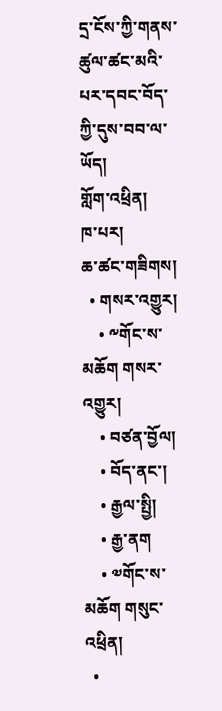དྲ་ངོས་ཀྱི་གནས་ཚུལ་ཚང་མའི་པར་དབང་བོད་ཀྱི་དུས་བབ་ལ་ཡོད།
གློག་འཕྲིན།
ཁ་པར།
ཆ་ཚང་གཟིགས།
  • གསར་འགྱུར།
    • ༸གོང་ས་མཆོག གསར་འགྱུར།
    • བཙན་བྱོལ།
    • བོད་ནང་།
    • རྒྱལ་སྤྱི།
    • རྒྱ་ནག
    • ༧གོང་ས་མཆོག གསུང་འཕྲིན།
  •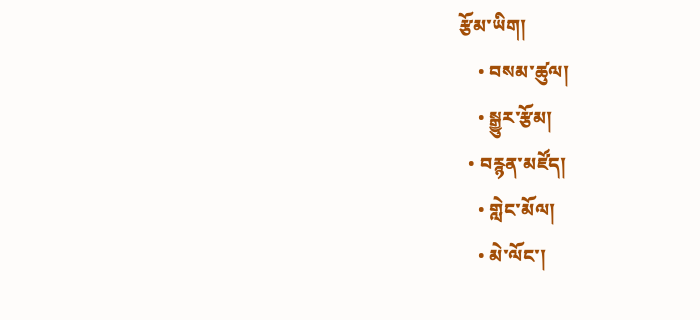རྩོམ་ཡིག།
    • བསམ་ཚུལ།
    • སྒྱུར་རྩོམ།
  • བརྙན་མཛོད།
    • གླེང་མོལ།
    • མེ་ལོང་།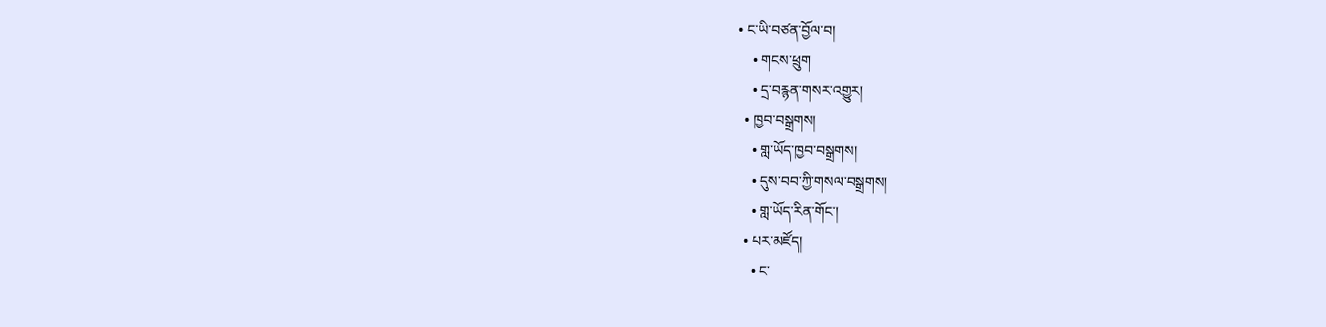• ང་ཡི་བཙན་བྱོལ་བ།
    • གངས་ཕྲུག
    • དྲ་བརྙན་གསར་འགྱུར།
  • ཁྱབ་བསྒྲགས།
    • གླ་ཡོད་ཁྱབ་བསྒྲགས།
    • དུས་བབ་ཀྱི་གསལ་བསྒྲགས།
    • གླ་ཡོད་རིན་གོང་།
  • པར་མཛོད།
    • ང་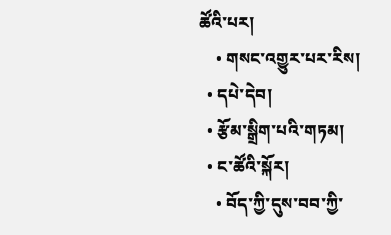ཚོའི་པར།
    • གསང་འགྱུར་པར་རིས།
  • དཔེ་དེབ།
  • རྩོམ་སྒྲིག་པའི་གཏམ།
  • ང་ཚོའི་སྐོར།
    • བོད་ཀྱི་དུས་བབ་ཀྱི་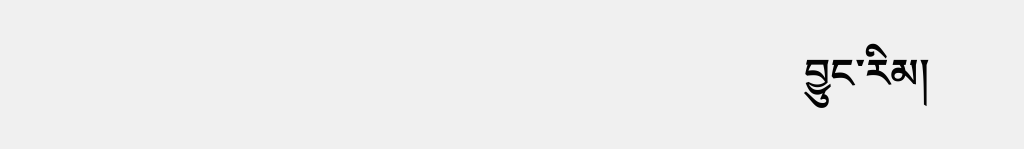བྱུང་རིམ།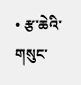• རྩ་ཆེའི་གསུང་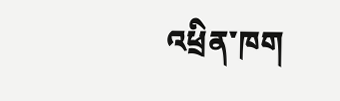འཕྲིན་ཁག